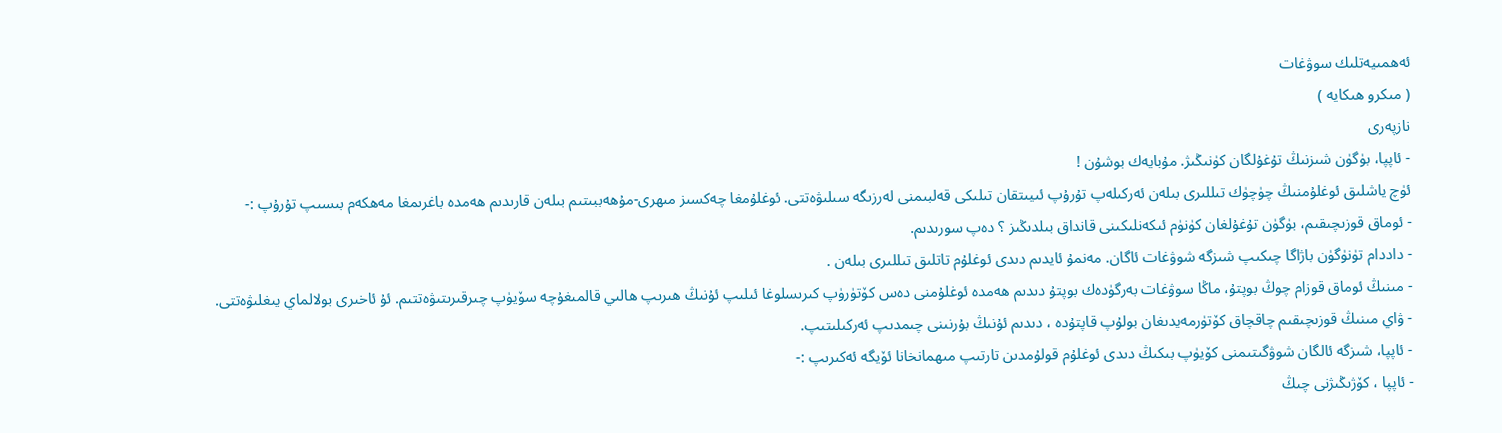ئەھمىيەتلىك سوۋغات
( مىكرو ھىكايە )
نازپەرى
- ئاپپا، بۈگۈن شىزنىڭ تۇغۇلگان كۈنىڭىژ. مۇبايەك بوشۇن !
ئۈچ ياشلىق ئوغلۇمنىڭ چۈچۈك تىللىرى بىلەن ئەركىلەپ تۇرۇپ ئىيىتقان تىلىكى قەلبىمنى لەرزىگە سىلىۋەتتى. ئوغلۇمغا چەكسىز مىھرى-مۇھەببىتىم بىلەن قارىدىم ھەمدە باغرىمغا مەھكەم بىسىپ تۇرۇپ :-
- ئوماق قوزىچىقىم، بۈگۈن تۇغۇلغان كۈنۈم ئىكەنلىكىنى قانداق بىلدىڭىز ؟ دەپ سورىدىم.
- داددام تۈنۈگۈن باژاگا چىكىپ شىزگە شوۋغات ئاگان. مەنمۇ ئايدىم دىدى ئوغلۇم تاتلىق تىللىرى بىلەن .
- مىنىڭ ئوماق قوزام چوڭ بوپتۇ، ماڭا سوۋغات بەرگۈدەك بوپتۇ دىدىم ھەمدە ئوغلۇمنى دەس كۆتۈرۈپ كىرىسلوغا ئىلىپ ئۇنىڭ ھىرىپ ھالىي قالمىغۇچە سۆيۈپ چىرقىرىتىۋەتتىم. ئۇ ئاخىرى بولالماي يىغلىۋەتتى.
- ۋاي مىنىڭ قوزىچىقىم چاقچاق كۆتۈرمەيدىغان بولۇپ قاپتۇدە ، دىدىم ئۇنىڭ بۇرنىنى چىمدىپ ئەركىلىتىپ.
- ئاپپا، شىزگە ئالگان شوۋگىتىمنى كۆيۈپ بىكىڭ دىدى ئوغلۇم قولۇمدىن تارتىپ مىھمانخانا ئۆيگە ئەكىرىپ :-
- ئاپپا ، كۆژىڭىژنى چىڭ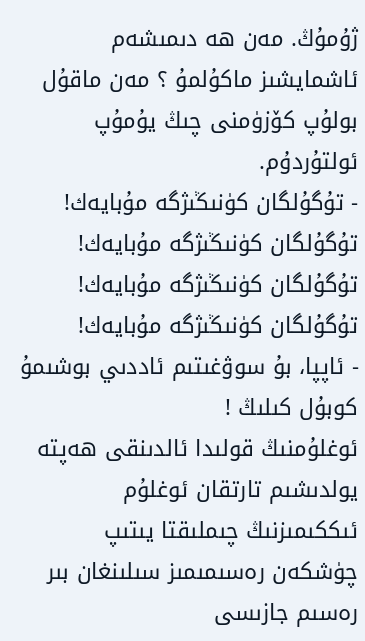ژۇمۇڭ. مەن ھە دىمىشەم ئاشمايشىز ماكۇلمۇ ؟ مەن ماقۇل بولۇپ كۆزۈمنى چىڭ يۇمۇپ ئولتۇردۇم.
- تۇگۇلگان كۈنىڭىژگە مۇبايەك!
تۇگۇلگان كۈنىڭىژگە مۇبايەك!
تۇگۇلگان كۈنىڭىژگە مۇبايەك!
تۇگۇلگان كۈنىڭىژگە مۇبايەك!
- ئاپپا، بۇ سوۋغىتىم ئاددىي بوشىمۇ كوبۇل كىلىڭ !
ئوغلۇمنىڭ قولىدا ئالدىنقى ھەپتە يولدىشىم تارتقان ئوغلۇم ئىككىمىزنىڭ چىملىقتا يىتىپ چۈشكەن رەسىمىمىز سىلىنغان بىر رەسىم جازىسى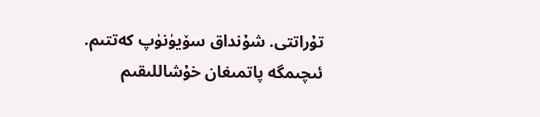تۇراتتى. شۇنداق سۆيۈنۈپ كەتتىم. ئىچىمگە پاتمىغان خۇشاللىقىم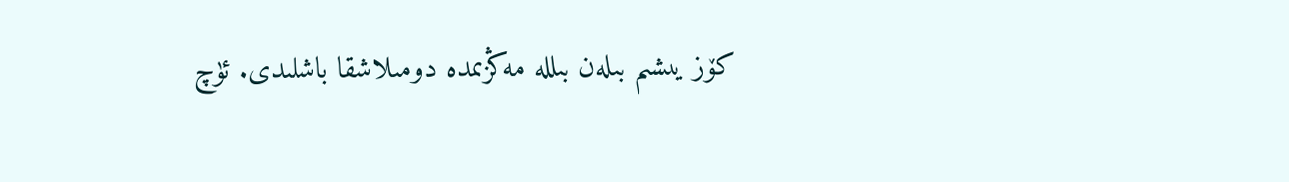كۆز يىشىم بىلەن بىللە مەڭزىمدە دومىلاشقا باشلىدى. ئۈچ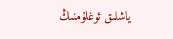ياشلىق ئوغلۇمنىڭ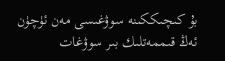بۇ كىچىككىنە سوۋغىسى مەن ئۈچۈن ئەڭ قىممەتلىك بىر سوۋغات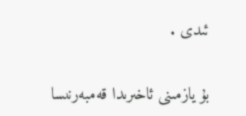ئىدى .

بۇ يازمىنى ئاخىرىدا قەمبەرنىسا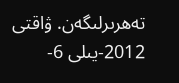تەھرىرلىگەن. ۋاقتى 2012-يىلى 6-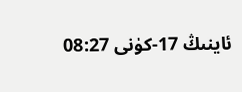ئاينىڭ 17-كۈنى 08:27